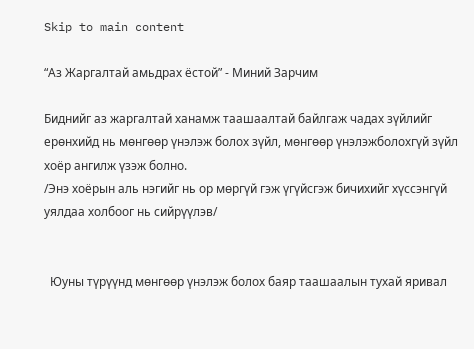Skip to main content

“Аз Жаргалтай амьдрах ёстой” - Миний Зарчим

Биднийг аз жаргалтай ханамж таашаалтай байлгаж чадах зүйлийг ерөнхийд нь мөнгөөр үнэлэж болох зүйл, мөнгөөр үнэлэжболохгүй зүйл хоёр ангилж үзэж болно.
/Энэ хоёрын аль нэгийг нь ор мөргүй гэж үгүйсгэж бичихийг хүссэнгүй уялдаа холбоог нь сийрүүлэв/


  Юуны түрүүнд мөнгөөр үнэлэж болох баяр таашаалын тухай яривал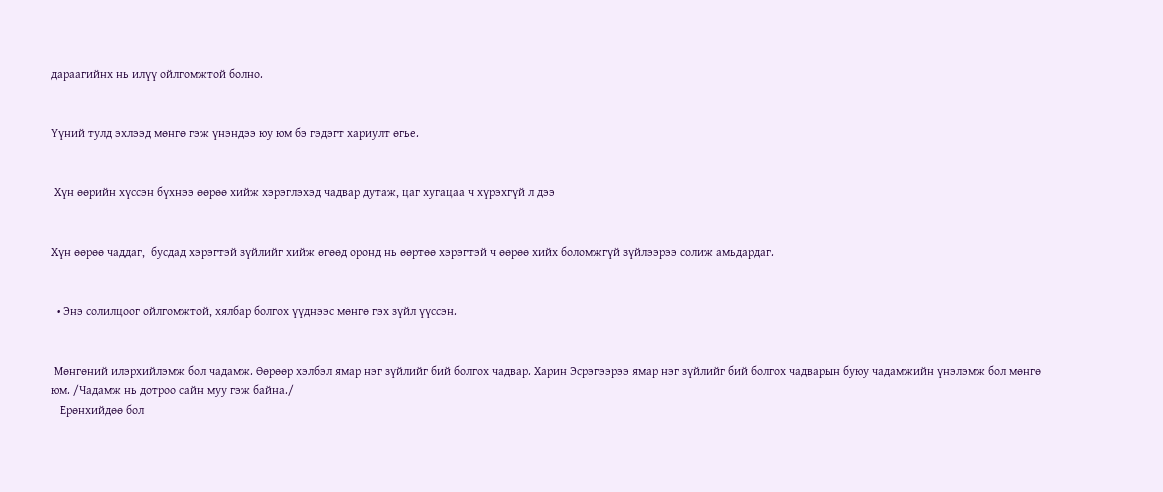дараагийнх нь илүү ойлгомжтой болно.


Үүний тулд эхлээд мөнгө гэж үнэндээ юу юм бэ гэдэгт хариулт өгье.


 Хүн өөрийн хүссэн бүхнээ өөрөө хийж хэрэглэхэд чадвар дутаж, цаг хугацаа ч хүрэхгүй л дээ


Хүн өөрөө чаддаг,  бусдад хэрэгтэй зүйлийг хийж өгөөд оронд нь өөртөө хэрэгтэй ч өөрөө хийх боломжгүй зүйлээрээ солиж амьдардаг.


  • Энэ солилцоог ойлгомжтой, хялбар болгох үүднээс мөнгө гэх зүйл үүссэн.


 Мөнгөний илэрхийлэмж бол чадамж. Өөрөөр хэлбэл ямар нэг зүйлийг бий болгох чадвар. Харин Эсрэгээрээ ямар нэг зүйлийг бий болгох чадварын буюу чадамжийн үнэлэмж бол мөнгө юм. /Чадамж нь дотроо сайн муу гэж байна./
   Ерөнхийдөө бол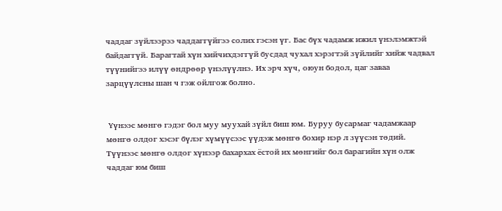чаддаг зүйлээрээ чаддаггүйгээ солих гэсэн үг. Бас бүх чадамж ижил үнэлэмжтэй байдаггүй. Барагтай хүн хийчихдэггүй бусдад чухал хэрэгтэй зүйлийг хийж чадвал түүнийгээ илүү өндрөөр үнэлүүлнэ. Их эрч хүч, оюун бодол, цаг заваа зарцүүлсны шан ч гэж ойлгож болно.


 Үүнээс мөнгө гэдэг бол муу муухай зүйл биш юм. Буруу бусармаг чадамжаар мөнгө олдог хэсэг бүлэг хүмүүсээс үүдэж мөнгө бохир нэр л зүүсэн төдий. Түүнээс мөнгө олдог хүнээр бахархах ёстой их мөнгийг бол барагийн хүн олж чаддаг юм биш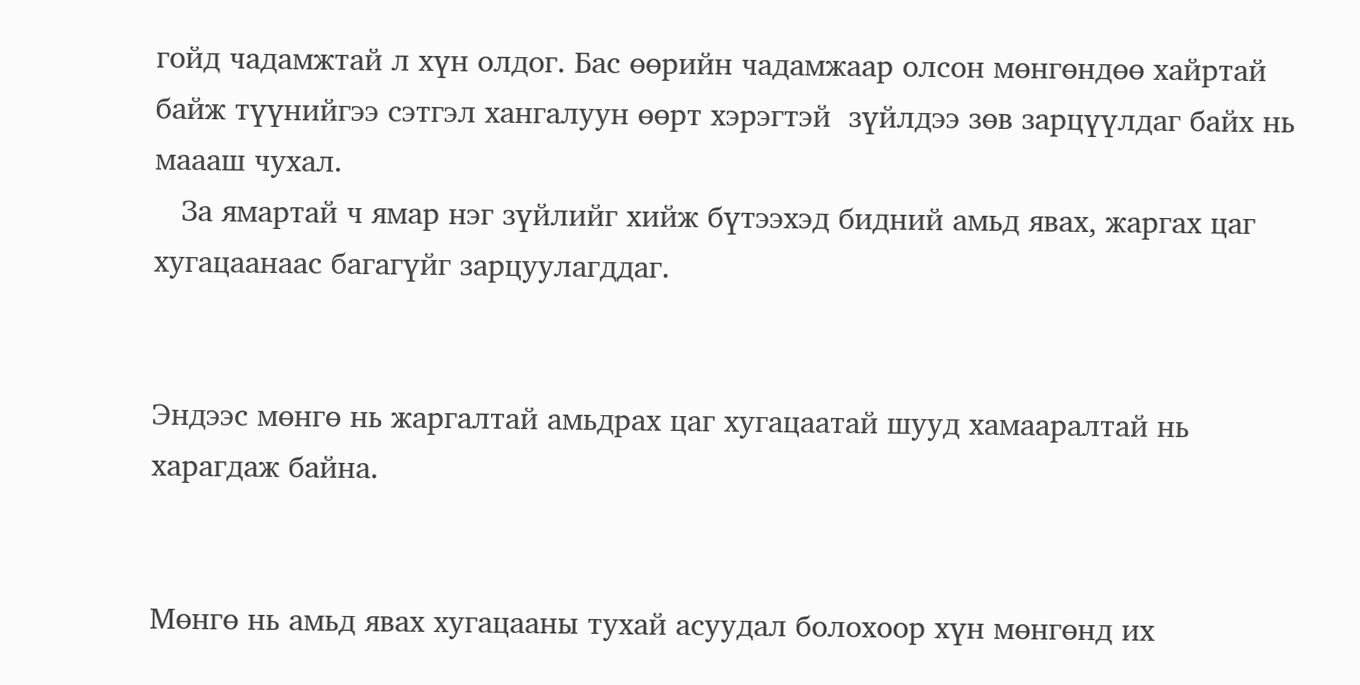гойд чадамжтай л хүн олдог. Бас өөрийн чадамжаар олсон мөнгөндөө хайртай байж түүнийгээ сэтгэл хангалуун өөрт хэрэгтэй  зүйлдээ зөв зарцүүлдаг байх нь маааш чухал.
   За ямартай ч ямар нэг зүйлийг хийж бүтээхэд бидний амьд явах, жаргах цаг хугацаанаас багагүйг зарцуулагддаг.


Эндээс мөнгө нь жаргалтай амьдрах цаг хугацаатай шууд хамааралтай нь харагдаж байна.


Мөнгө нь амьд явах хугацааны тухай асуудал болохоор хүн мөнгөнд их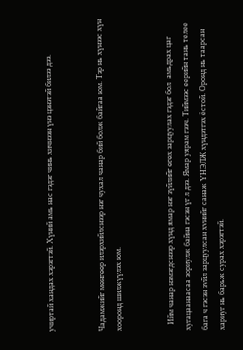учиртай хандах хэрэгтэй. Хүний амь нас гэдэг чинь хичнээн үнэ цэнэтэй билээ дээ.


Чадамжийг мөнгөөр илэрхийлснээр нэг чухал чанар бий болж байгаа юм. Тэр нь хүнээс хүн хооронд шилжүүлэх юм.


   Ийм чанар нэмэгдснээр хүнд ямар нэг зүйлийг өгөх зарцуулах гэдэг бол  амьдрах цаг хугацаанаасаа зориулж байна гэсэн үг л дээ. Ямар уярам гээч. Тиймээс еерийн тань телее бага ч гэсэн зvйл зарцуулсан хvнийг санаж ҮНЭЛЖ хүндэтгэх ёстой. Оронд нь таарсан хариуг нь барьж сурах хэрэгтэй.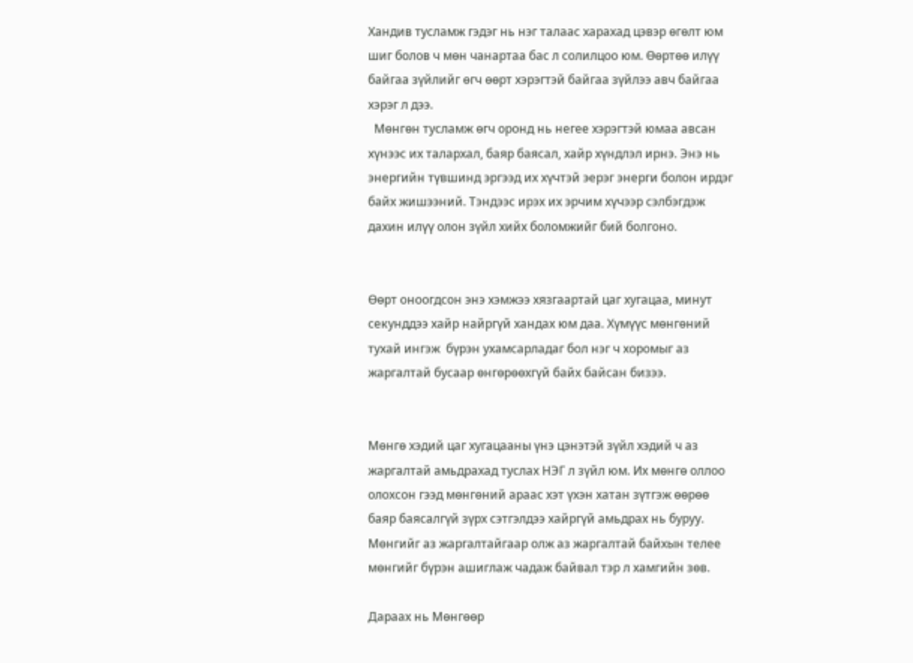Хандив тусламж гэдэг нь нэг талаас харахад цэвэр өгөлт юм шиг болов ч мөн чанартаа бас л солилцоо юм. Өөртөө илүү байгаа зүйлийг өгч өөрт хэрэгтэй байгаа зүйлээ авч байгаа хэрэг л дээ.
  Мөнгөн тусламж өгч оронд нь негее хэрэгтэй юмаа авсан хүнээс их талархал, баяр баясал, хайр хүндлэл ирнэ. Энэ нь энергийн түвшинд эргээд их хүчтэй эерэг энерги болон ирдэг байх жишээний. Тэндээс ирэх их эрчим хүчээр сэлбэгдэж дахин илүү олон зүйл хийх боломжийг бий болгоно.


Өөрт оноогдсон энэ хэмжээ хязгаартай цаг хугацаа, минут секунддээ хайр найргүй хандах юм даа. Хүмүүс мөнгөний тухай ингэж  бүрэн ухамсарладаг бол нэг ч хоромыг аз жаргалтай бусаар өнгөрөөхгүй байх байсан бизээ.


Мөнгө хэдий цаг хугацааны үнэ цэнэтэй зүйл хэдий ч аз жаргалтай амьдрахад туслах НЭГ л зүйл юм. Их мөнгө оллоо олохсон гээд мөнгөний араас хэт үхэн хатан зүтгэж өөрөө баяр баясалгүй зүрх сэтгэлдээ хайргүй амьдрах нь буруу. Мөнгийг аз жаргалтайгаар олж аз жаргалтай байхын телее  мөнгийг бүрэн ашиглаж чадаж байвал тэр л хамгийн зөв.

Дараах нь Мөнгөөр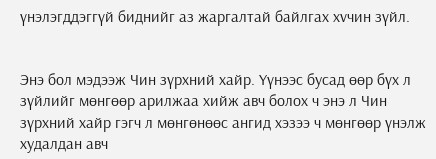үнэлэгддэггүй биднийг аз жаргалтай байлгах хvчин зүйл.


Энэ бол мэдээж Чин зүрхний хайр. Үүнээс бусад өөр бүх л зүйлийг мөнгөөр арилжаа хийж авч болох ч энэ л Чин зүрхний хайр гэгч л мөнгөнөөс ангид хэзээ ч мөнгөөр үнэлж худалдан авч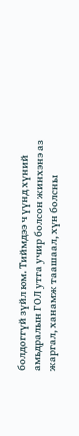болдоггүй зүйл юм. Тиймдээ ч үүнд хүний амьдралын ГОЛ утга учир болсон жинхэнэ аз жаргал, ханамж таашаал, хүн болсны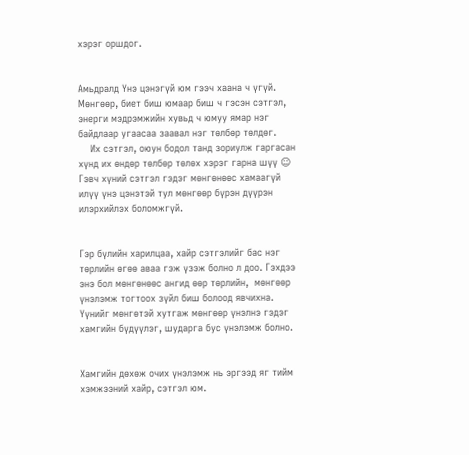хэрэг оршдог.


Амьдралд Үнэ цэнэгүй юм гээч хаана ч үгүй. Мөнгөөр, биет биш юмаар биш ч гэсэн сэтгэл, энерги мэдрэмжийн хувьд ч юмуу ямар нэг байдлаар угаасаа заавал нэг төлбөр төлдөг.
    Их сэтгэл, оюун бодол танд зориулж гаргасан хүнд их өндөр төлбөр төлөх хэрэг гарна шүү ☺ Гэвч хүний сэтгэл гэдэг мөнгөнөөс хамаагүй илүү үнэ цэнэтэй тул мөнгөөр бүрэн дүүрэн  илэрхийлэх боломжгүй.


Гэр бүлийн харилцаа, хайр сэтгэлийг бас нэг төрлийн өгөө аваа гэж үзэж болно л доо. Гэхдээ энэ бол мөнгөнөөс ангид өөр төрлийн,  мөнгөөр үнэлэмж тогтоох зүйл биш болоод явчихна. Үүнийг мөнгөтэй хутгаж мөнгөөр үнэлнэ гэдэг хамгийн бүдүүлэг, шударга бус үнэлэмж болно.


Хамгийн дөхөж очих үнэлэмж нь эргээд яг тийм хэмжээний хайр, сэтгэл юм.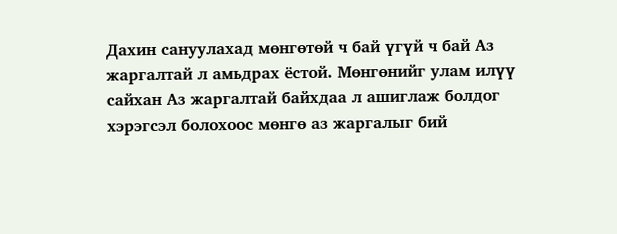Дахин сануулахад мөнгөтөй ч бай үгүй ч бай Аз жаргалтай л амьдрах ёстой. Мөнгөнийг улам илүү сайхан Аз жаргалтай байхдаа л ашиглаж болдог хэрэгсэл болохоос мөнгө аз жаргалыг бий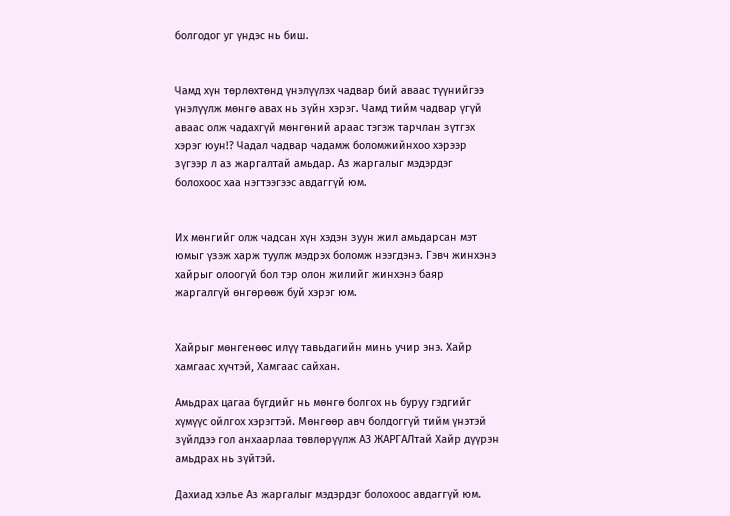болгодог уг үндэс нь биш.


Чамд хүн төрлөхтөнд үнэлүүлэх чадвар бий аваас түүнийгээ үнэлүүлж мөнгө авах нь зүйн хэрэг. Чамд тийм чадвар үгүй аваас олж чадахгүй мөнгөний араас тэгэж тарчлан зүтгэх хэрэг юун!? Чадал чадвар чадамж боломжийнхоо хэрээр зүгээр л аз жаргалтай амьдар. Аз жаргалыг мэдэрдэг болохоос хаа нэгтээгээс авдаггүй юм.


Их мөнгийг олж чадсан хүн хэдэн зуун жил амьдарсан мэт юмыг үзэж харж туулж мэдрэх боломж нээгдэнэ. Гэвч жинхэнэ хайрыг олоогүй бол тэр олон жилийг жинхэнэ баяр жаргалгүй өнгөрөөж буй хэрэг юм.


Хайрыг мөнгенөөс илүү тавьдагийн минь учир энэ. Хайр хамгаас хүчтэй, Хамгаас сайхан.

Амьдрах цагаа бүгдийг нь мөнгө болгох нь буруу гэдгийг хүмүүс ойлгох хэрэгтэй. Мөнгөөр авч болдоггүй тийм үнэтэй зүйлдээ гол анхаарлаа төвлөрүүлж АЗ ЖАРГАЛтай Хайр дүүрэн  амьдрах нь зүйтэй.

Дахиад хэлье Аз жаргалыг мэдэрдэг болохоос авдаггүй юм.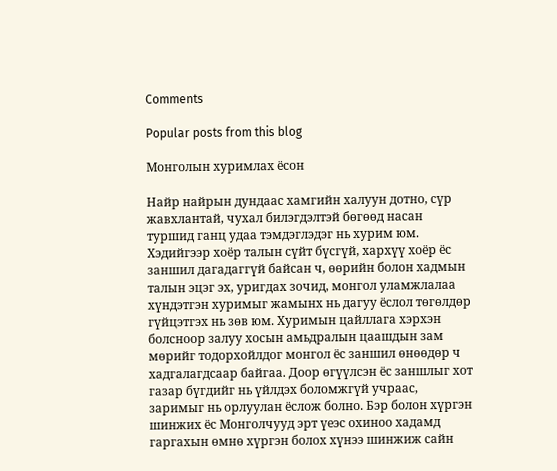Comments

Popular posts from this blog

Монголын хуримлах ёсон

Найр найрын дундаас хамгийн халуун дотно, сүр жавхлантай, чухал билэгдэлтэй бөгөөд насан туршид ганц удаа тэмдэглэдэг нь хурим юм. Хэдийгээр хоёр талын сүйт бүсгүй, хархүү хоёр ёс заншил дагадаггүй байсан ч, өөрийн болон хадмын талын эцэг эх, уригдах зочид, монгол уламжлалаа хүндэтгэн хуримыг жамынх нь дагуу ёслол төгөлдөр гүйцэтгэх нь зөв юм. Хуримын цайллага хэрхэн болсноор залуу хосын амьдралын цаашдын зам мөрийг тодорхойлдог монгол ёс заншил өнөөдөр ч хадгалагдсаар байгаа. Доор өгүүлсэн ёс заншлыг хот газар бүгдийг нь үйлдэх боломжгүй учраас, заримыг нь орлуулан ёслож болно. Бэр болон хүргэн шинжих ёс Монголчууд эрт үеэс охиноо хадамд гаргахын өмнө хүргэн болох хүнээ шинжиж сайн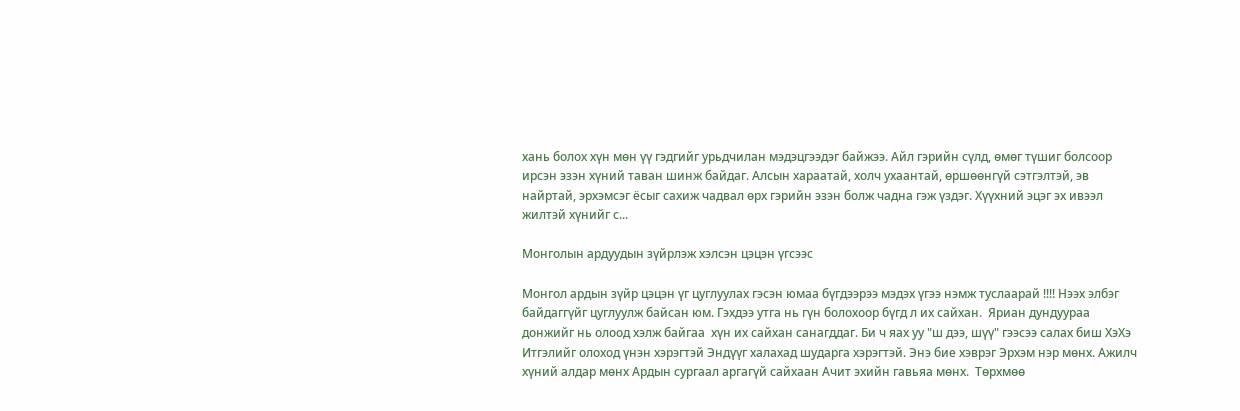хань болох хүн мөн үү гэдгийг урьдчилан мэдэцгээдэг байжээ. Айл гэрийн сүлд, өмөг түшиг болсоор ирсэн эзэн хүний таван шинж байдаг. Алсын хараатай, холч ухаантай, өршөөнгүй сэтгэлтэй, эв найртай, эрхэмсэг ёсыг сахиж чадвал өрх гэрийн эзэн болж чадна гэж үздэг. Хүүхний эцэг эх ивээл жилтэй хүнийг с...

Монголын ардуудын зүйрлэж хэлсэн цэцэн үгсээс

Монгол ардын зүйр цэцэн үг цуглуулах гэсэн юмаа бүгдээрээ мэдэх үгээ нэмж туслаарай !!!! Нээх элбэг байдаггүйг цуглуулж байсан юм. Гэхдээ утга нь гүн болохоор бүгд л их сайхан.  Яриан дундуураа донжийг нь олоод хэлж байгаа  хүн их сайхан санагддаг. Би ч яах уу "ш дээ, шүү" гээсээ салах биш ХэХэ Итгэлийг олоход үнэн хэрэгтэй Эндүүг халахад шударга хэрэгтэй. Энэ бие хэврэг Эрхэм нэр мөнх. Ажилч хүний алдар мөнх Ардын сургаал аргагүй сайхаан Ачит эхийн гавьяа мөнх.  Төрхмөө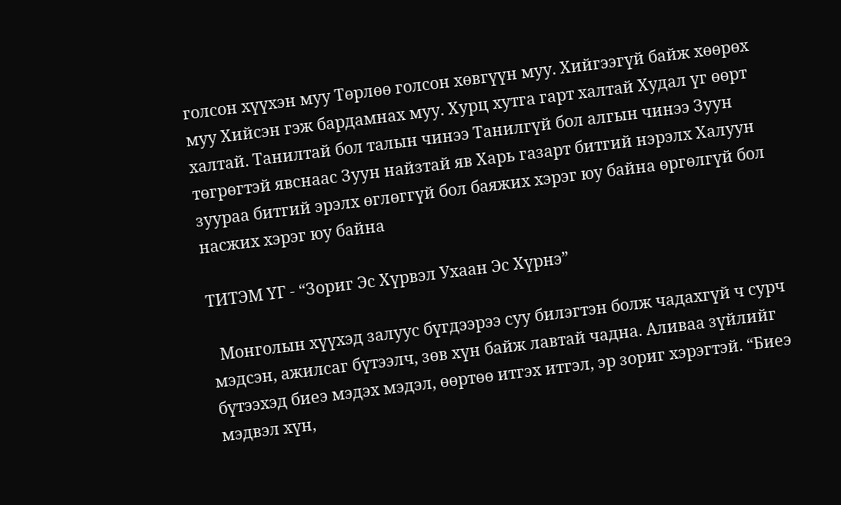голсон хүүхэн муу Төрлөө голсон хөвгүүн муу. Хийгээгүй байж хөөрөх муу Хийсэн гэж бардамнах муу. Хурц хутга гарт халтай Худал үг өөрт халтай. Танилтай бол талын чинээ Танилгүй бол алгын чинээ Зуун төгрөгтэй явснаас Зуун найзтай яв Харь газарт битгий нэрэлх Халуун зуураа битгий эрэлх өглөггүй бол баяжих хэрэг юу байна өргөлгүй бол насжих хэрэг юу байна

ТИТЭМ ҮГ - “Зориг Эс Хүрвэл Ухаан Эс Хүрнэ”

  Монголын хүүхэд залуус бүгдээрээ суу билэгтэн болж чадахгүй ч сурч мэдсэн, ажилсаг бүтээлч, зөв хүн байж лавтай чадна. Аливаа зүйлийг бүтээхэд биеэ мэдэх мэдэл, өөртөө итгэх итгэл, эр зориг хэрэгтэй. “Биеэ мэдвэл хүн,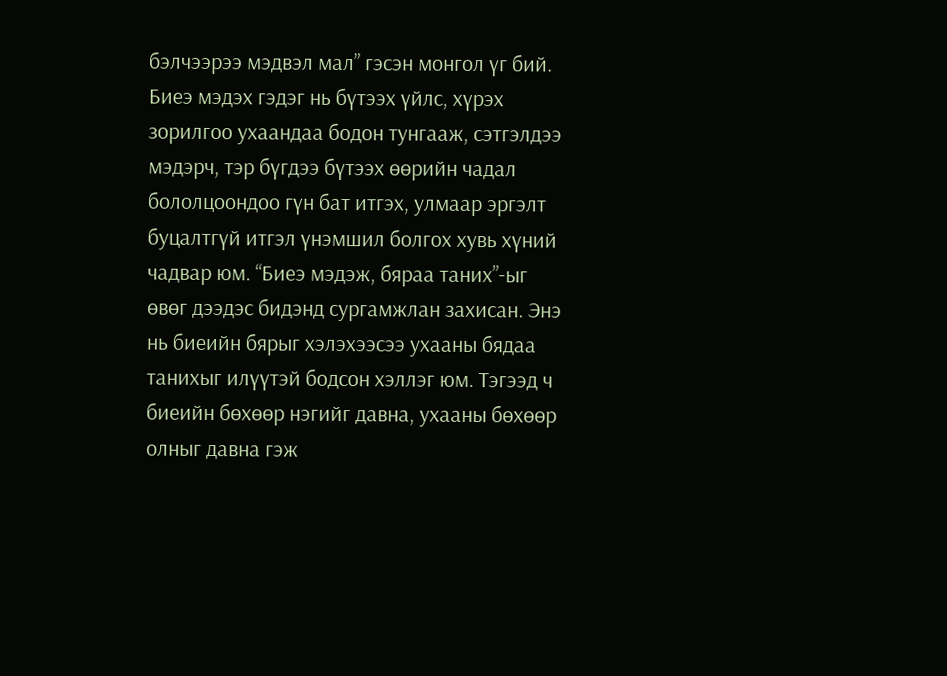бэлчээрээ мэдвэл мал” гэсэн монгол үг бий. Биеэ мэдэх гэдэг нь бүтээх үйлс, хүрэх зорилгоо ухаандаа бодон тунгааж, сэтгэлдээ мэдэрч, тэр бүгдээ бүтээх өөрийн чадал бололцоондоо гүн бат итгэх, улмаар эргэлт буцалтгүй итгэл үнэмшил болгох хувь хүний чадвар юм. “Биеэ мэдэж, бяраа таних”-ыг өвөг дээдэс бидэнд сургамжлан захисан. Энэ нь биеийн бярыг хэлэхээсээ ухааны бядаа танихыг илүүтэй бодсон хэллэг юм. Тэгээд ч биеийн бөхөөр нэгийг давна, ухааны бөхөөр олныг давна гэж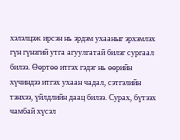хэлэлцэж ирсэн нь эрдэм ухааныг эрхэмлэх гүн гүнзгий утга агуулгатай билэг сургаал билээ. Өөртөө итгэх гэдэг нь өөрийн хүчиндээ итгэх ухаан чадал, сэтгэлийн тэнхээ, үйлдлийн даац билээ. Сурах, бүтээх чамбай хүсэл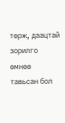төрж, даацтай зорилго өмнөө тавьсан бол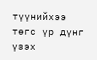түүнийхээ төгс үр дүнг үзэх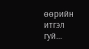өөрийн итгэл гуй...